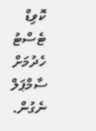ކޮވިޑް ޓެސްޓު ހެދުމަށް ސާމްޕަލް ނެގުން.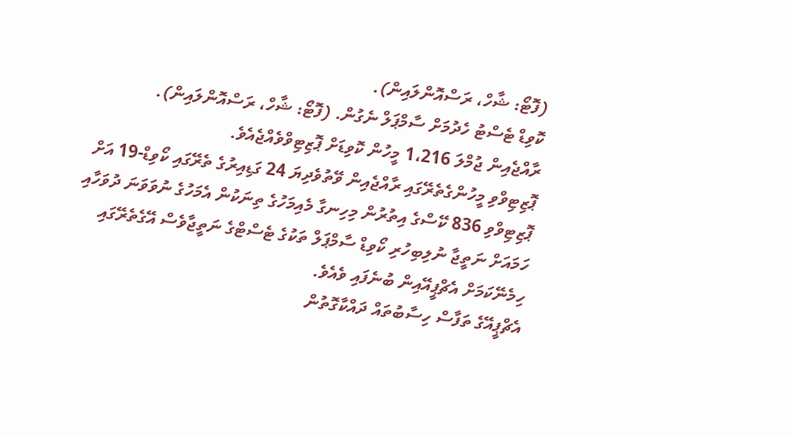(ފޮޓޯ: ޝާހް، ރަސްއޮންލައިން).
ކޮވިޑް ޓެސްޓު ހެދުމަށް ސާމްޕަލް ނެގުން. (ފޮޓޯ: ޝާހް، ރަސްއޮންލައިން).
ރާއްޖެއިން ޖުމްލަ 1،216 މީހުން ކޮވިޑަށް ޕޮޒިޓިވްވެއްޖެއެވެ.
ޕޮޒިޓިވްވި މީހުންގެތެރޭގައި ރާއްޖެއިން ވޭތުވެދިޔަ 24 ގަޑިއިރުގެ ތެރޭގައި ކޯވިޑް-19 އަށް ޕޮޒިޓިވްވި 836 ކޭސްގެ އިތުރުން މިހިނގާ މެއިމަހުގެ ތިނަކުން އެމަހުގެ ނުވަވަނަ ދުވަހާއި ހަމައަށް ނަތީޖާ ނުލިބިހުރި ކޯވިޑް ސާމްޕަލް ތަކުގެ ޓެސްޓްގެ ނަތީޖާވެސް އޭގެތެރޭގައި ހިމެނޭކަމަށް އެޗްޕީއޭއިން ބުނެފައި ވެއެވެ.
އެޗްޕީއޭގެ ތަފާސް ހިސާބުތައް ދައްކާގޮތުން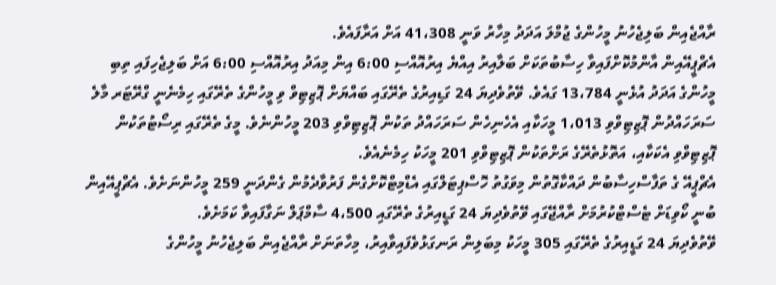ރާއްޖެއިން ބަލިޖެހުނު މީހުންގެ ޖުމްލަ އަދަދު މިހާރު ވަނީ 41،308 އަށް އަރާފައެވެ.
އެޗްޕީއޭއިން އާންމުކޮށްފައިވާ ހިސާބުތަކަށް ބަލާއިރު އިއްޔެ އިރުއޮއްސި 6:00 އިން މިއަދު އިރުއޮއްސި 6:00 އަށް ބަލިޖެހިފައި ތިބި މީހުންގެ އަދަދު އުޅެނީ 13،784 ގައެވެ. ވޭތުވެދިޔަ 24 ގަޑިއިރުގެ ތެރޭގައި ބައްޔަށް ޕޮޒިޓިވް ވި މީހުންގެ ތެރޭގައި ހިމެނެނީ ގްރޭޓަރ މާލެ ސަރަހައްދުން ޕޮޒިޓިވްވި 1،013 މީހަކާއި އެހެނިހެން ސަރަހައްދު ތަކުން ޕޮޒިޓިވްވި 203 މީހުންނެވެ. މީގެ ތެރޭގައި ރިސޯޓުތަކުން ޕޮޒިޓިވްވި އެކަކާއި، އަތޮޅުތެރޭގެ ރަށްތަކުން ޕޮޒިޓިވްވި 201 މީހަކު ހިމެނެއެވެ.
އެޗްޕީއޭ ގެ ތަފާސްހިސާބުން ދައްކާގޮތުން މިވަގުތު ހޮސްޕިޓަލްގައި އެޑްމިޓްކޮށްގެން ފަރުވާދެމުން ގެންދަނީ 259 މީހުންނަށެވެ. އެޗްޕީއޭއިން ބުނީ ކޯވިޑަށް ޓެސްޓްކުރުމަށް ރާއްޖޭގައި ވޭތުވެދިޔަ 24 ގަޑީއިރުގެ ތެރޭގައި 4،500 ސާމްޕަލް ނަގާފައިވާ ކަމަށެވެ.
ވޭތުވެދިޔަ 24 ގަޑީއިރުގެ ތެރޭގައި 305 މީހަކު މިބަލިން ރަނގަޅުވެފައިވާއިރު، މިހާތަނަށް ރާއްޖެއިން ބަލިޖެހުނު މީހުންގެ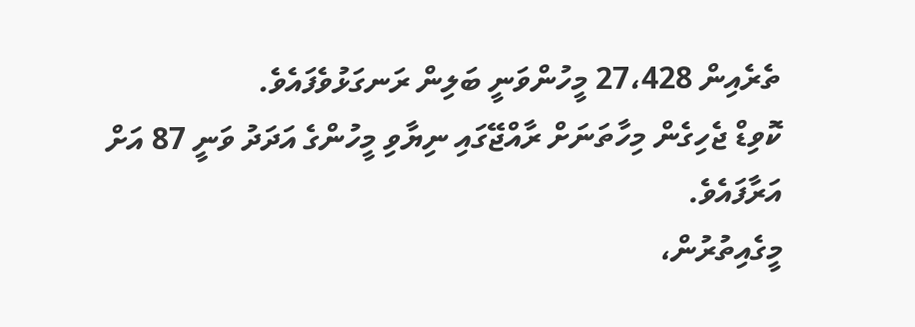ތެރެއިން 27،428 މީހުންވަނީ ބަލިން ރަނގަޅުވެފައެވެ.
ކޮވިޑް ޖެހިގެން މިހާތަނަށް ރާއްޖޭގައި ނިޔާވި މީހުންގެ އަދަދު ވަނީ 87 އަށް އަރާފައެވެ.
މީގެއިތުރުން،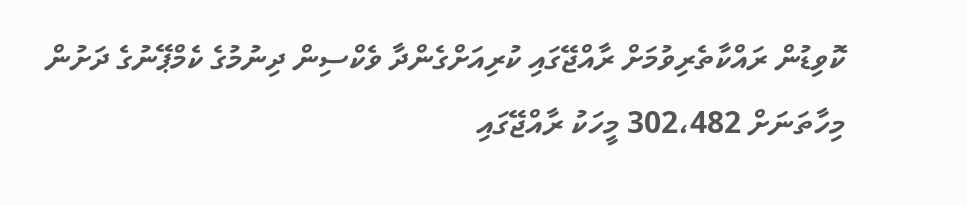ކޮވިޑުން ރައްކާތެރިވުމަށް ރާއްޖޭގައި ކުރިއަށްގެންދާ ވެކްސިން ދިނުމުގެ ކެމްޕޭނުގެ ދަށުން މިހާތަނަށް 302،482 މީހަކު ރާއްޖޭގައި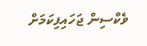ވެކްސިން ޖަހައިފިކަމަށް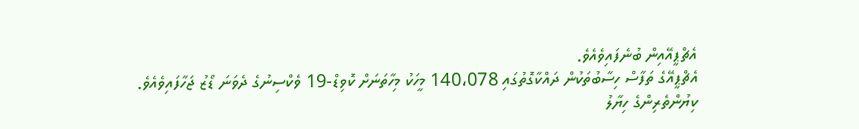އެޗްޕީއޭއިން ބުނެފައިވެއެވެ.
އެޗްޕީއޭގެ ތަފާސް ހިސާބުތަކުން ދައްކާގޮތުގައި 140،078 މީހަކު މިހާތަނަށް ކޮވިޑް-19 ވެކްސިނުގެ ދެވަނަ ޑޯޒު ޖަހާފައިވެއެވެ.
ކިޔުންތެރިންގެ ހިޔާލު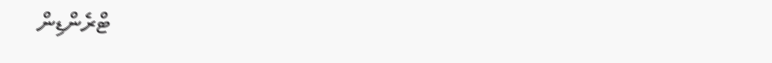ޓްރެންޑިން